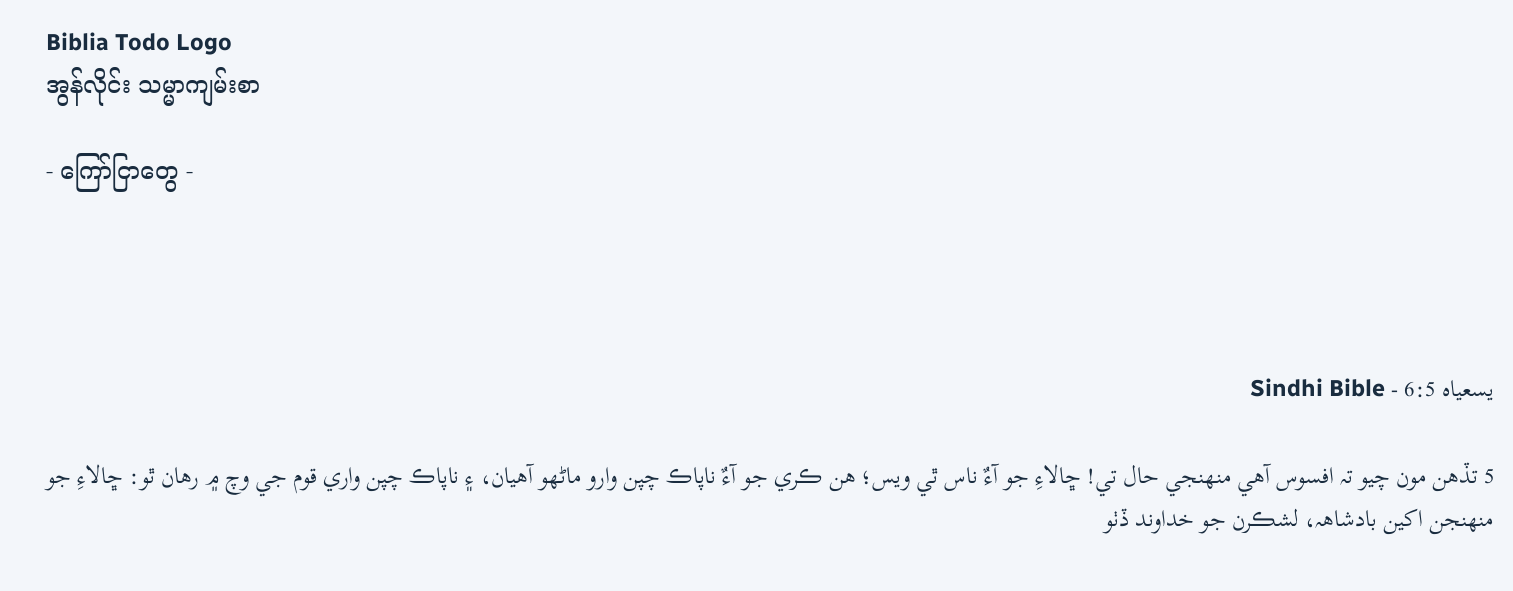Biblia Todo Logo
အွန်လိုင်း သမ္မာကျမ်းစာ

- ကြော်ငြာတွေ -




يسعياہ 6:5 - Sindhi Bible

5 تڏهن مون چيو تہ افسوس آهي منهنجي حال تي! ڇالاءِ جو آءٌ ناس ٿي ويس؛ هن ڪري جو آءٌ ناپاڪ چپن وارو ماڻهو آهيان، ۽ ناپاڪ چپن واري قوم جي وچ ۾ رهان ٿو: ڇالاءِ جو منهنجن اکين بادشاهہ، لشڪرن جو خداوند ڏٺو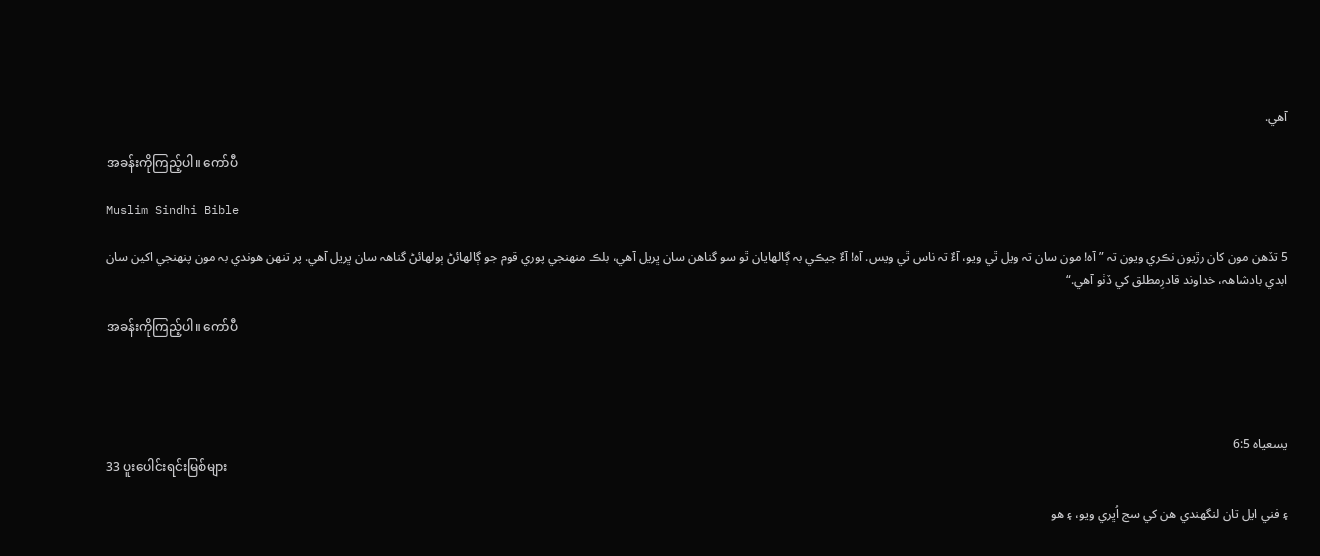آهي.

အခန်းကိုကြည့်ပါ။ ကော်ပီ

Muslim Sindhi Bible

5 تڏهن مون کان رڙيون نڪري ويون تہ ”آہ! مون سان تہ ويل ٿي ويو، آءٌ تہ ناس ٿي ويس. آہ! آءٌ جيڪي بہ ڳالهايان ٿو سو گناهن سان ڀريل آهي، بلڪ منهنجي پوري قوم جو ڳالهائڻ ٻولهائڻ گناهہ سان ڀريل آهي. پر تنهن هوندي بہ مون پنهنجي اکين سان ابدي بادشاهہ، خداوند قادرِمطلق کي ڏٺو آهي.“

အခန်းကိုကြည့်ပါ။ ကော်ပီ




يسعياہ 6:5
33 ပူးပေါင်းရင်းမြစ်များ

۽ فني ايل تان لنگهندي هن کي سج اُڀري ويو، ۽ هو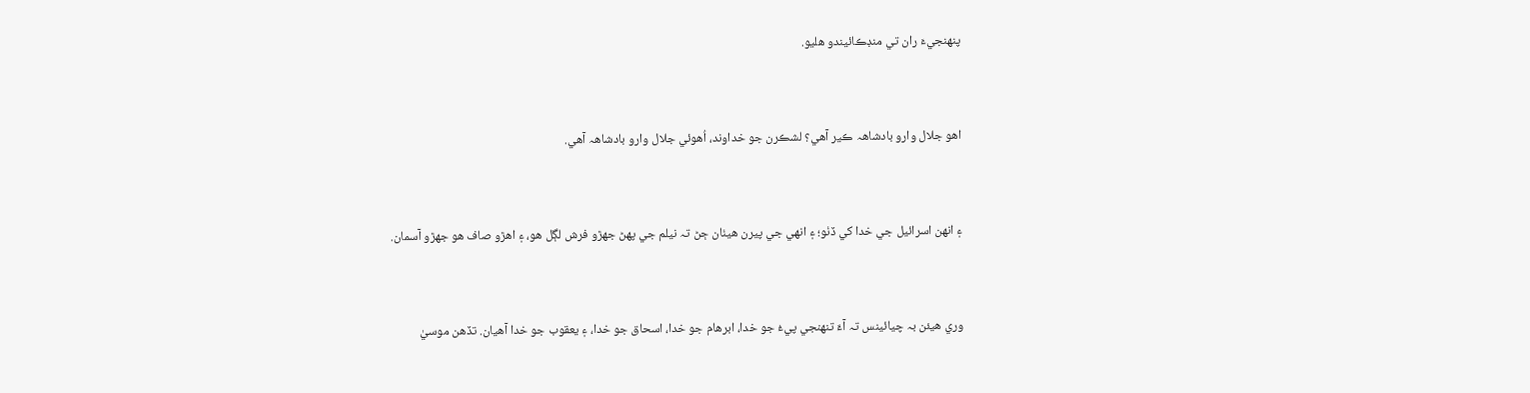پنهنجيءَ ران تي منڊڪائيندو هليو.


اهو جلال وارو بادشاهہ ڪير آهي؟ لشڪرن جو خداوند، اُهوئي جلال وارو بادشاهہ آهي.


۽ انهن اسرائيل جي خدا کي ڏٺو؛ ۽ انهي جي پيرن هيٺان ڄڻ تہ نيلم جي پهڻ جهڙو فرش لڳل هو، ۽ اهڙو صاف هو جهڙو آسمان.


وري هيئن بہ چيائينس تہ آءٌ تنهنجي پيءُ جو خدا، ابرهام جو خدا، اسحاق جو خدا، ۽ يعقوب جو خدا آهيان. تڏهن موسيٰ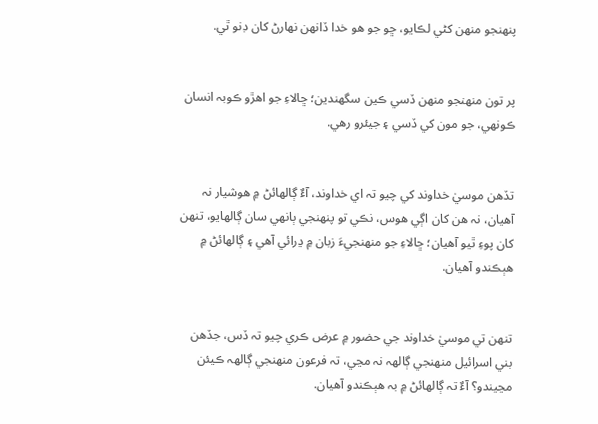پنهنجو منهن کڻي لڪايو، ڇو جو هو خدا ڏانهن نهارڻ کان ڊنو ٿي.


پر تون منهنجو منهن ڏسي ڪين سگهندين؛ ڇالاءِ جو اهڙو ڪوبہ انسان ڪونهي، جو مون کي ڏسي ۽ جيئرو رهي.


تڏهن موسيٰ خداوند کي چيو تہ اي خداوند، آءٌ ڳالهائڻ ۾ هوشيار نہ آهيان، نہ هن کان اڳي هوس، نڪي تو پنهنجي ٻانهي سان ڳالهايو، تنهن کان پوءِ ٿيو آهيان؛ ڇالاءِ جو منهنجيءَ زبان ۾ ڍرائي آهي ۽ ڳالهائڻ ۾ هٻڪندو آهيان.


تنهن تي موسيٰ خداوند جي حضور ۾ عرض ڪري چيو تہ ڏس، جڏهن بني اسرائيل منهنجي ڳالهہ نہ مڃي، تہ فرعون منهنجي ڳالهہ ڪيئن مڃيندو؟ آءٌ تہ ڳالهائڻ ۾ بہ هٻڪندو آهيان.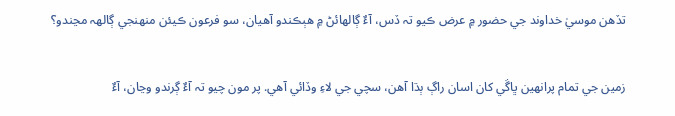تڏهن موسيٰ خداوند جي حضور ۾ عرض ڪيو تہ ڏس، آءٌ ڳالهائڻ ۾ هٻڪندو آهيان، سو فرعون ڪيئن منهنجي ڳالهہ مڃندو؟


زمين جي تمام پرانهين ڀاڱي کان اسان راڳ ٻڌا آهن، سچي جي لاءِ وڏائي آهي. پر مون چيو تہ آءٌ ڳرندو وڃان، آءٌ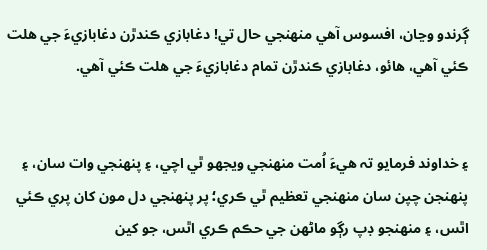ڳرندو وڃان، افسوس آهي منهنجي حال تي! دغابازي ڪندڙن دغابازيءَ جي هلت ڪئي آهي، هائو، دغابازي ڪندڙن تمام دغابازيءَ جي هلت ڪئي آهي.


۽ خداوند فرمايو تہ هيءَ اُمت منهنجي ويجهو ٿي اچي، ۽ پنهنجي وات سان، ۽ پنهنجن چپن سان منهنجي تعظيم ٿي ڪري؛ پر پنهنجي دل مون کان پري ڪئي اٿس، ۽ منهنجو ڊپ رڳو ماڻهن جي حڪم ڪري اٿس، جو کين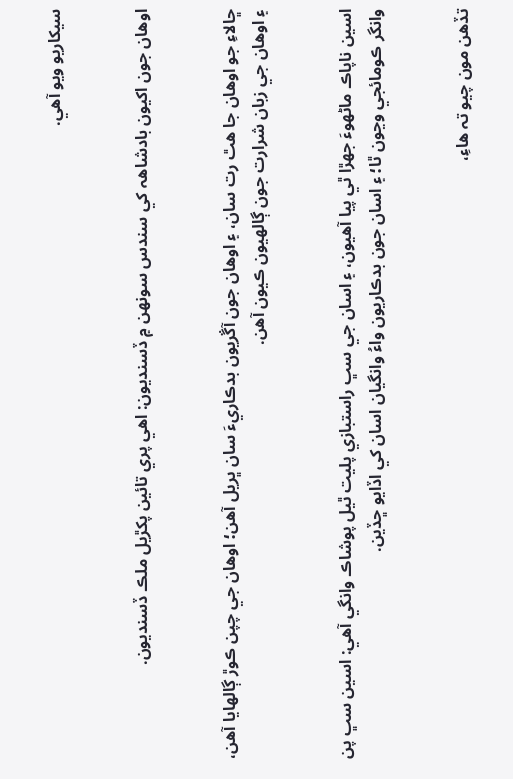سيکاريو ويو آهي.


اوهان جون اکيون بادشاهہ کي سندس سونهن ۾ ڏسنديون: اهي پري تائين پکڙيل ملڪ ڏسنديون.


ڇالاءِ جو اوهان جا هٿ رت سان، ۽ اوهان جون آڱريون بدڪاريءَ سان ڀريل آهن؛ اوهان جي چپن ڪوڙ ڳالهايا آهن، ۽ اوهان جي زبان شرارت جون ڳالهيون ڪيون آهن.


اسين ناپاڪ ماڻهوءَ جهڙا ٿي پيا آهيون، ۽ اسان جي سڀ راستبازي پليت ٿيل پوشاڪ وانگي آهي: اسين سڀ پن وانگر ڪومائجي وڃون ٿا؛ ۽ اسان جون بدڪاريون واءُ وانگيان اسان کي اڏايو ڇڏين.


تڏهن مون چيو تہ هاءِ،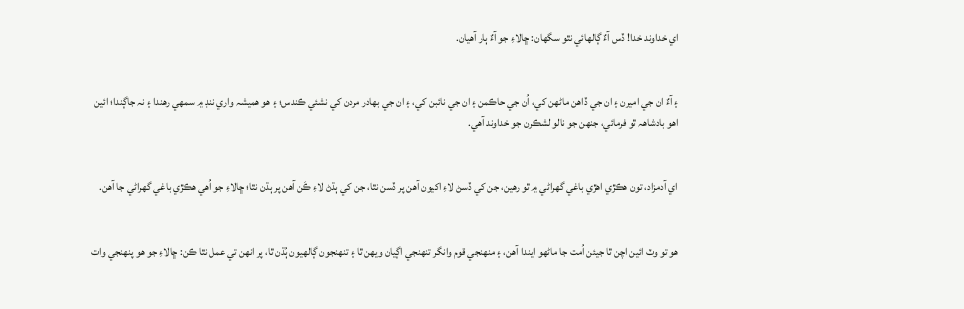اي خداوند خدا! ڏس آءٌ ڳالهائي نٿو سگهان: ڇالاءِ جو آءٌ ٻار آهيان.


۽ آءٌ ان جي اميرن ۽ ان جي ڏاهن ماڻهن کي، اُن جي حاڪمن ۽ ان جي نائبن کي، ۽ ان جي بهادر مردن کي نشئي ڪندس؛ ۽ هو هميشہ واري ننڊ ۾ سمهي رهندا ۽ نہ جاڳندا؛ ائين اهو بادشاهہ ٿو فرمائي، جنهن جو نالو لشڪرن جو خداوند آهي.


اي آدمزاد، تون هڪڙي اهڙي باغي گهراڻي ۾ ٿو رهين، جن کي ڏسڻ لاءِ اکيون آهن پر ڏسن نٿا، جن کي ٻڌڻ لاءِ ڪَن آهن پر ٻڌن نٿا؛ ڇالاءِ جو اُهي هڪڙي باغي گهراڻي جا آهن.


هو تو وٽ ائين اچن ٿا جيئن اُمت جا ماڻهو ايندا آهن، ۽ منهنجي قوم وانگر تنهنجي اڳيان ويهن ٿا ۽ تنهنجون ڳالهيون ٻُڌن ٿا، پر انهن تي عمل نٿا ڪن: ڇالاءِ جو هو پنهنجي وات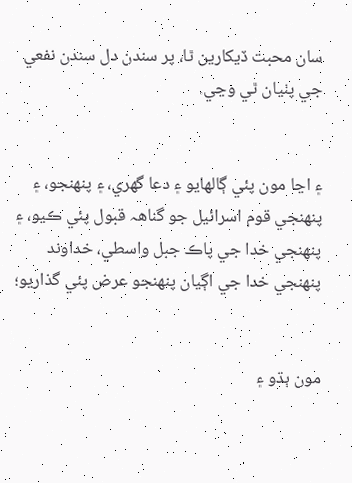سان محبت ڏيکارين ٿا، پر سندن دل سندن نفعي جي پٺيان ٿي وڃي.


۽ اڃا مون پئي ڳالهايو ۽ دعا گهري، ۽ پنهنجو، ۽ پنهنجي قوم اسرائيل جو گناهہ قبول پئي ڪيو، ۽ پنهنجي خدا جي پاڪ جبل واسطي، خداوند پنهنجي خدا جي اڳيان پنهنجو عرض پئي گذاريو؛


مون ٻڌو ۽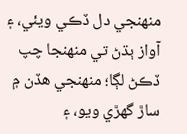منهنجي دل ڏڪي ويئي، ۽ آواز ٻڌڻ تي منهنجا چپ ڏڪڻ لڳا؛ منهنجي هڏن ۾ ساڙ گهڙي ويو، ۽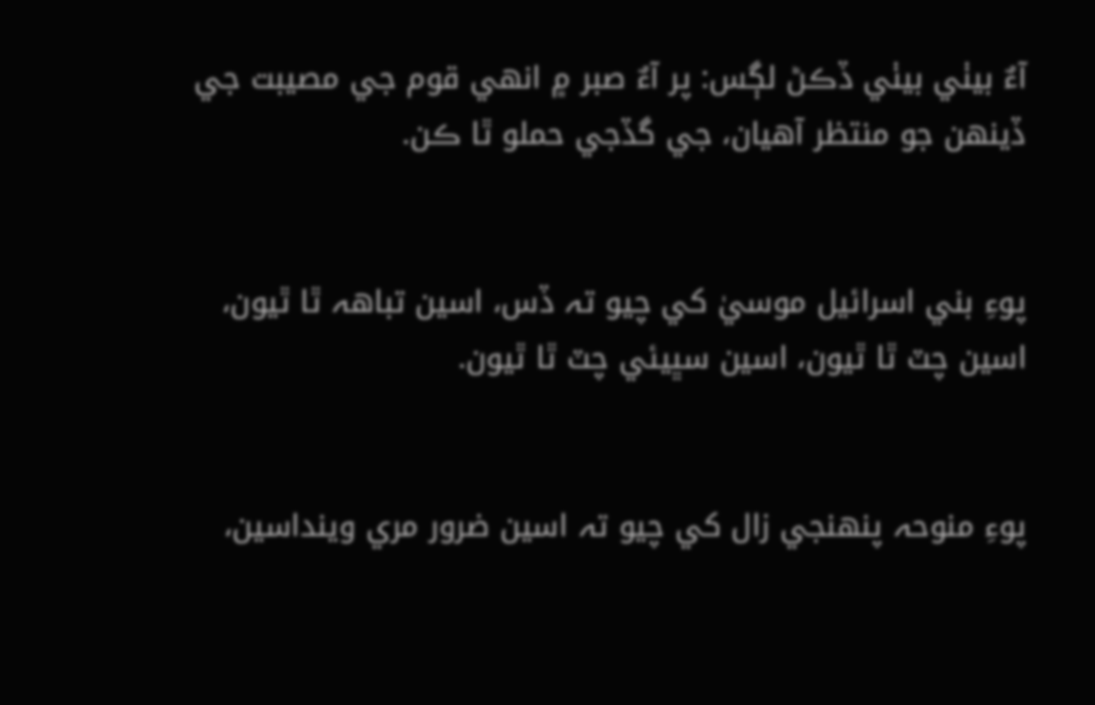آءٌ بيٺي بيٺي ڏڪڻ لڳس: پر آءٌ صبر ۾ انهي قوم جي مصيبت جي ڏينهن جو منتظر آهيان، جي گڏجي حملو ٿا ڪن.


پوءِ بني اسرائيل موسيٰ کي چيو تہ ڏس، اسين تباهہ ٿا ٿيون، اسين چٽ ٿا ٿيون، اسين سڀيئي چٽ ٿا ٿيون.


پوءِ منوحہ پنهنجي زال کي چيو تہ اسين ضرور مري وينداسين،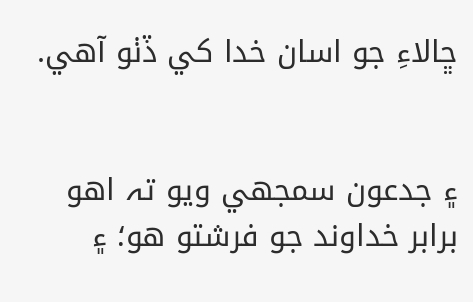ڇالاءِ جو اسان خدا کي ڏٺو آهي.


۽ جدعون سمجهي ويو تہ اهو برابر خداوند جو فرشتو هو؛ ۽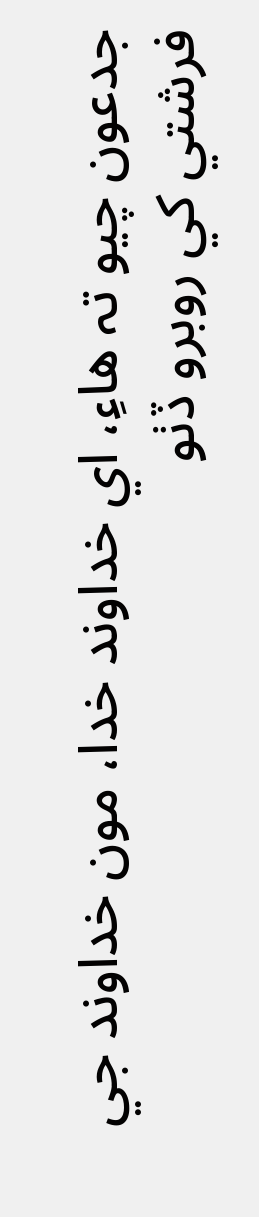جدعون چيو تہ هاءِ، اي خداوند خدا، مون خداوند جي فرشتي کي روبرو ڏٺو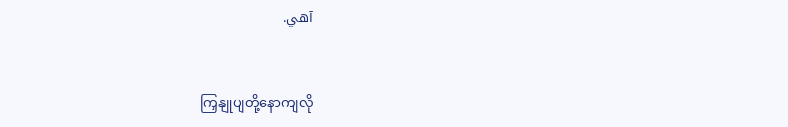آهي.


ကြှနျုပျတို့နောကျလို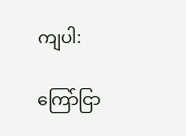ကျပါ:

ကြော်ငြာ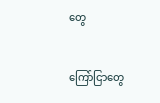တွေ


ကြော်ငြာတွေ